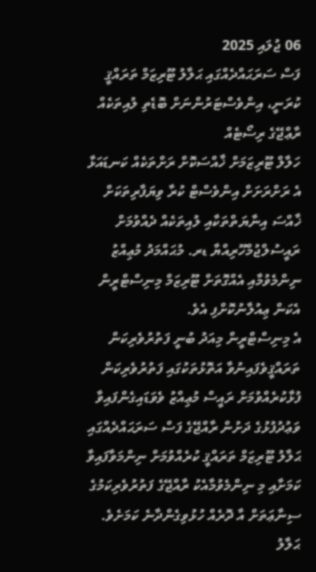06 ޖުލައި 2025
ފަސް ސަރަޙައްދެއްގައި ޙަލާލު ޓޫރިޒަމް ތަރައްޤީ ކުރަނީ، އިންވެސްޓަރުންނަށް ބޮޑެތި ލުއިތަކެއް
ރާޢްޖޭގެ ރިސޯޓެއް
ހަލާލް ޓޫރިޒަމަށް ޚާއްސަކޮށް ރަށްތަކެއް ކަނޑައަޅާ އެ ރަށްރަށަށް އިންވެސްޓް ކުރާ ވިޔަފާރިތަކަށް ޚާއްސަ އިނާޔަތްތަކާއި ލުއިތަކެއް ދެއްވުމަށް ރައީސުލްޖުމްހޫރިއްޔާ ޑރ. މުޙައްމަދު މުޢިއްޒު ނިންމެވުމާއި އެއްގޮތަށް ޓޫރިޒަމް މިނިސްޓްރީން އެކަން ޢިއުލާނުކޮށްފި އެވެ.
އެ މިނިސްޓްރީން މިއަދު ބުނީ ފަތުރުވެރިކަން ތަރައްޤީވެފައިނުވާ އަތޮޅުތަކުގައި ފަތުރުވެރިކަން ފުޅާކުރެއްވުމަށް ރައީސް މުޢިއްޒު ވެވަޑައިގެންފައިވާ ވަޢުދުފުޅުގެ ދަށުން ރާއްޖޭގެ ފަސް ސަރަޙައްދެއްގައި ޙަލާލު ޓޫރިޒަމް ތަރައްޤީ ކުރެއްވުމަށް ނިންމަވާފައިވާ ކަމަށާއި މި ނިންމެވުމާއެކު ރާއްޖޭގެ ފަތުރުވެރިކަމުގެ ސިނާޢަތަށް އާ ދޮރެއް ހުޅުވިގެންދާނެ ކަމަށެވެ.
ޙަލާލު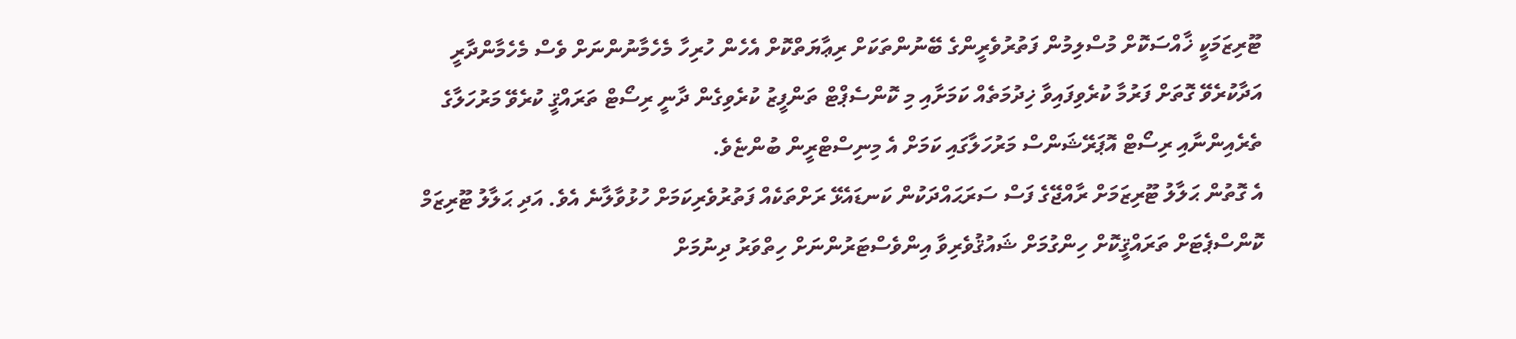ޓޫރިޒަމަކީ ޚާއްސަކޮށް މުސްލިމުން ފަތުރުވެރީންގެ ބޭނުންތަކަށް ރިޢާޔަތްކޮށް އެހެން ހުރިހާ މެހެމާނުންނަށް ވެސް މެހެމާންދާރީ އަދާކުރެވޭ ގޮތަށް ފަރުމާ ކުރެވިފައިވާ ޚިދުމަތެއް ކަމަށާއި މި ކޮންސެޕްޓް ތަންފީޒު ކުރެވިގެން ދާނީ ރިސޯޓް ތަރައްޤީ ކުރެވޭ މަރުހަލާގެ ތެރެއިންނާއި ރިސޯޓް އޮޕަރޭޝަންސް މަރުހަލާގައި ކަމަށް އެ މިނިސްޓްރީން ބުންޏެވެ.
އެ ގޮތުން ޙަލާލު ޓޫރިޒަމަށް ރާއްޖޭގެ ފަސް ސަރަޙައްދަކުން ކަނޑައެޅޭ ރަށްތަކެއް ފަތުރުވެރިކަމަށް ހުޅުވާލާނެ އެވެ. އަދި ޙަލާލު ޓޫރިޒަމް ކޮންސްޕެޓަށް ތަރައްޤީކޮށް ހިންގުމަށް ޝައުޤުވެރިވާ އިންވެސްޓަރުންނަށް ހިތްވަރު ދިނުމަށް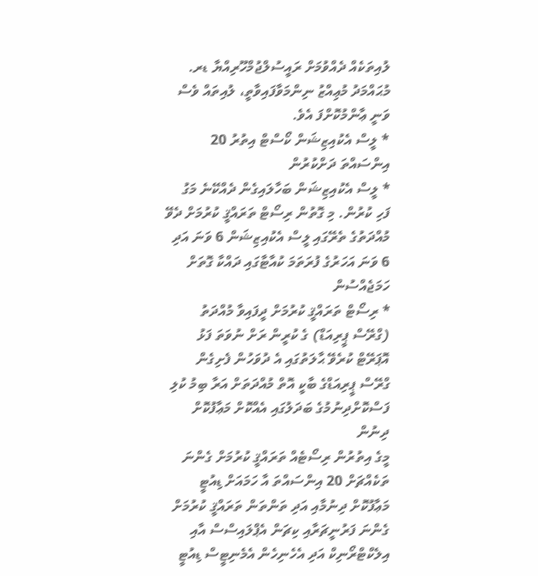ލުއިތަކެއް ދެއްވުމަށް ރައީސުލްޖުމްހޫރިއްޔާ ޑރ. މުޙައްމަދު މުޢިއްޒު ނިންމަވާފައިވާތީ، ލުއިތައް ވެސް ވަނީ ޢާންމުކޮށްފަ އެވެ.
* ލީސް އެކުއިޒިޝަން ކޯސްޓް އިތުރު 20 އިންސައްތަ ދަށްކުރުން
* ލީސް އެކުއިޒިޝަން ބަހާލައިގެން ދެއްކޭނެ މަގު ފަހި ކުރުން. މި ގޮތުން ރިސޯޓް ތަރައްޤީ ކުރުމަށް ދެވޭ މުއްދަތުގެ ތެރޭގައި ލީސް އެކުއިޒިޝަން 6 ވަނަ އަދި 6 ވަނަ އަހަރުގެ ފުރަތަމަ ކުއާޓާގައި ދައްކާ ގޮތަށް ހަމަޖެއްސުން
* ރިސޯޓް ތަރައްޤީ ކުރުމަށް ދީފައިވާ މުއްދަތު (ގްރޭސް ޕީރިއަޑް) ގެ ކުރީން ރަށް ނުވަތަ ފަޅު އޮޕަރޭޓް ކުރެވޭ ޙާލަތުގައި އެ ދުވަހުން ފެށިގެން ގްރޭސް ޕީރިއަޑްގެ ބާކީ އޮތް މުއްދަތަށް އަރާ ބިމު ކުލި ފަސްކޮށްދިނުމުގެ ބަދަލުގައި އެއްކޮށް މަޢާފުކޮށް ދިނުން
މީގެ އިތުރުން ރިސޯޓެއް ތަރައްޤީ ކުރުމަށް ގެންނަ ތަކެއްޗަށް 20 އިންސައްތަ އާ ހަމައަށް ޑިއުޓީ މަޢާފުކޮށް ދިނުމާއި އަދި ތަންތަން ތަރައްޤީ ކުރުމަށް ގެންނަ ފަރުނީޗަރާއި ކިޗަން އެޕްލައިސްސް އާއި އިލެކްޓްރޯނިކް އަދި އެހެނިހެން އެމެނިޓީސް ޑިއުޓީ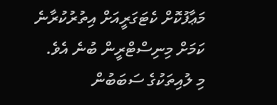މަޢާފުކޮށް ކެޓަގަރީއަށް އިތުރުކުރާނެ ކަމަށް މިނިސްޓްރީން ބުނެ އެވެ.
މި ލުއިތަކުގެ ސަބަބުން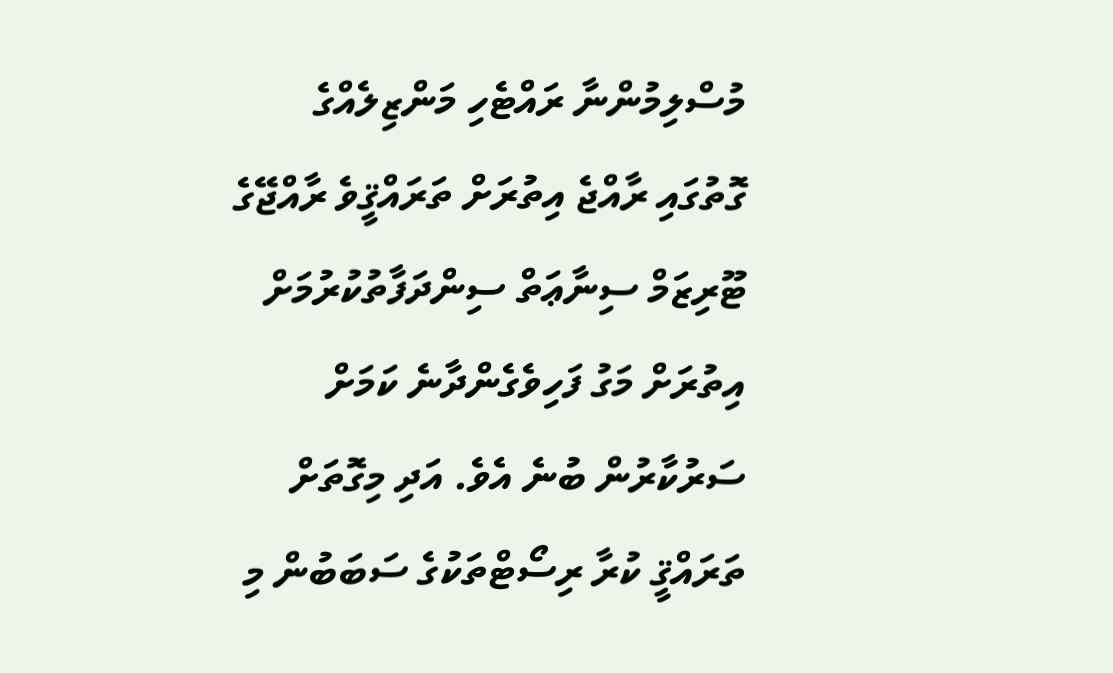މުސްލިމުންނާ ރައްޓެހި މަންޒިލެއްގެ ގޮތުގައި ރާއްޖެ އިތުރަށް ތަރައްޤީވެ ރާއްޖޭގެ ޓޫރިޒަމް ސިނާޢަތް ސިންދަފާތުކުރުމަށް އިތުރަށް މަގު ފަހިވެގެންދާނެ ކަމަށް ސަރުކާރުން ބުނެ އެވެ. އަދި މިގޮތަށް ތަރައްޤީ ކުރާ ރިސޯޓްތަކުގެ ސަބަބުން މި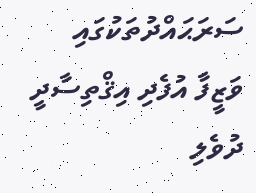ސަރަޙައްދުތަކުގައި ވަޒީފާ އުފެދި އިޤްތިސާދީ ދުވެލި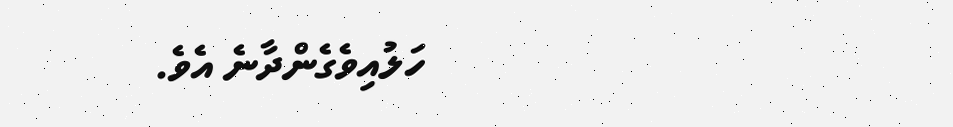ހަލުއިވެގެންދާނެ އެވެ.